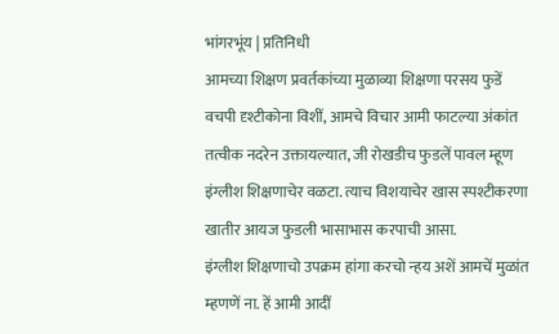भांगरभूंय | प्रतिनिधी
आमच्या शिक्षण प्रवर्तकांच्या मुळाव्या शिक्षणा परसय फुडें वचपी दृश्टीकोना विशीं, आमचे विचार आमी फाटल्या अंकांत तत्वीक नदरेन उक्तायल्यात, जी रोखडीच फुडलें पावल म्हूण इंग्लीश शिक्षणाचेर वळटा. त्याच विशयाचेर खास स्पश्टीकरणा खातीर आयज फुडली भासाभास करपाची आसा.
इंग्लीश शिक्षणाचो उपक्रम हांगा करचो न्हय अशें आमचें मुळांत म्हणणें ना. हें आमी आदीं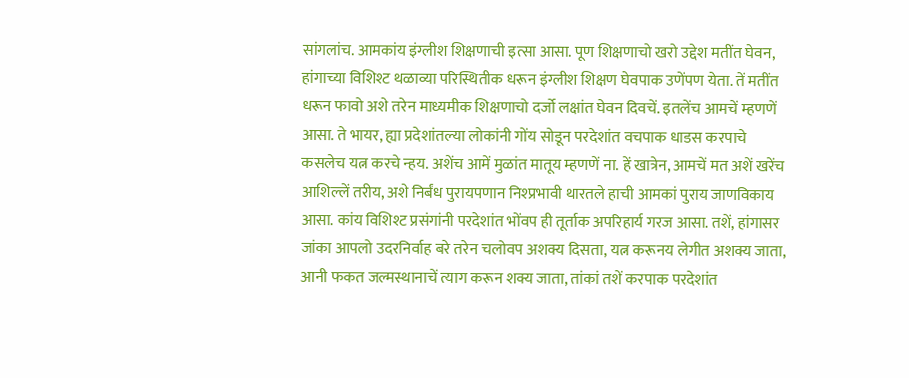सांगलांच. आमकांय इंग्लीश शिक्षणाची इत्सा आसा. पूण शिक्षणाचो खरो उद्देश मतींत घेवन, हांगाच्या विशिश्ट थळाव्या परिस्थितीक धरून इंग्लीश शिक्षण घेवपाक उणेंपण येता. तें मतींत धरून फावो अशे तरेन माध्यमीक शिक्षणाचो दर्जो लक्षांत घेवन दिवचें. इतलेंच आमचें म्हणणें आसा. ते भायर, ह्या प्रदेशांतल्या लोकांनी गोंय सोडून परदेशांत वचपाक धाडस करपाचे कसलेच यत्न करचे न्हय. अशेंच आमें मुळांत मातूय म्हणणें ना. हें खात्रेन, आमचें मत अशें खरेंच आशिल्लें तरीय, अशे निर्बंध पुरायपणान निश्प्रभावी थारतले हाची आमकां पुराय जाणविकाय आसा. कांय विशिश्ट प्रसंगांनी परदेशांत भोंवप ही तूर्ताक अपरिहार्य गरज आसा. तशें, हांगासर जांका आपलो उदरनिर्वाह बरे तरेन चलोवप अशक्य दिसता, यत्न करूनय लेगीत अशक्य जाता, आनी फकत जल्मस्थानाचें त्याग करून शक्य जाता, तांकां तशें करपाक परदेशांत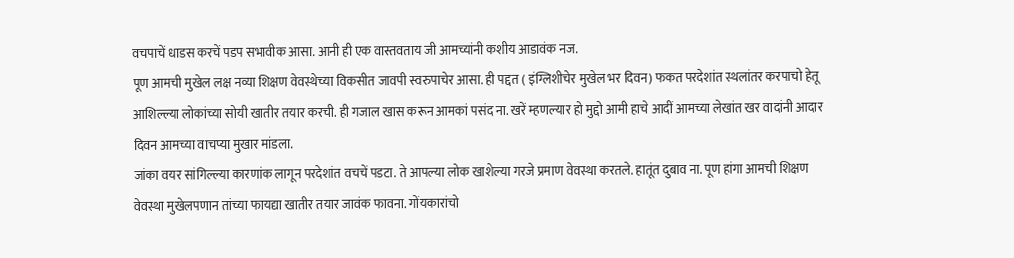वचपाचें धाडस करचें पडप सभावीक आसा. आनी ही एक वास्तवताय जी आमच्यांनी कशीय आडावंक नज.
पूण आमची मुखेल लक्ष नव्या शिक्षण वेवस्थेच्या विकसीत जावपी स्वरुपाचेर आसा. ही पद्दत ( इंग्लिशीचेर मुखेल भर दिवन) फकत परदेशांत स्थलांतर करपाचो हेतू आशिल्ल्या लोकांच्या सोयी खातीर तयार करची. ही गजाल खास करून आमकां पसंद ना. खरें म्हणल्यार हो मुद्दो आमी हाचे आदीं आमच्या लेखांत खर वादांनी आदार दिवन आमच्या वाचप्या मुखार मांडला.
जांका वयर सांगिल्ल्या कारणांक लागून परदेशांत वचचें पडटा. ते आपल्या लोक खाशेल्या गरजे प्रमाण वेवस्था करतले. हातूंत दुबाव ना. पूण हांगा आमची शिक्षण वेवस्था मुखेलपणान तांच्या फायद्या खातीर तयार जावंक फावना. गोंयकारांचो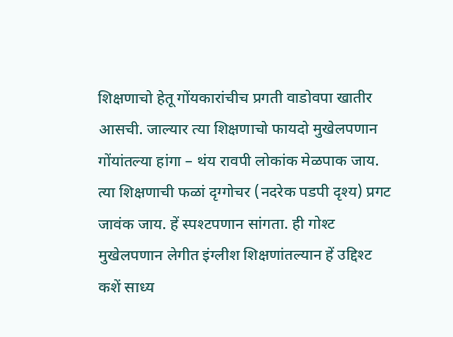शिक्षणाचो हेतू गोंयकारांचीच प्रगती वाडोवपा खातीर आसची. जाल्यार त्या शिक्षणाचो फायदो मुखेलपणान गोंयांतल्या हांगा – थंय रावपी लोकांक मेळपाक जाय. त्या शिक्षणाची फळां दृग्गोचर (नदरेक पडपी दृश्य) प्रगट जावंक जाय. हें स्पश्टपणान सांगता. ही गोश्ट मुखेलपणान लेगीत इंग्लीश शिक्षणांतल्यान हें उद्दिश्ट कशें साध्य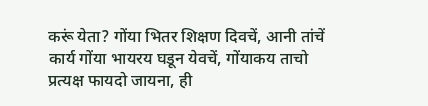करूं येता? गोंया भितर शिक्षण दिवचें, आनी तांचें कार्य गोंया भायरय घडून येवचें, गोंयाकय ताचो प्रत्यक्ष फायदो जायना, ही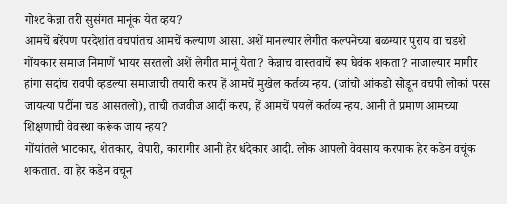गोश्ट केन्ना तरी सुसंगत मानूंक येत व्हय?
आमचें बरेंपण परदेशांत वचपांतच आमचें कल्याण आसा. अशें मानल्यार लेगीत कल्पनेच्या बळग्यार पुराय वा चडशे गोंयकार समाज निमाणें भायर सरतलो अशें लेगीत मानूं येता? केन्नाच वास्तवाचें रूप घेवंक शकता? नाजाल्यार मागीर हांगा सदांच रावपी व्हडल्या समाजाची तयारी करप हें आमचें मुखेल कर्तव्य न्हय. (जांचो आंकडो सोडून वचपी लोकां परस जायत्या पटींना चड आसतलो), ताची तजवीज आदीं करप, हें आमचें पयलें कर्तव्य न्हय. आनी ते प्रमाण आमच्या शिक्षणाची वेवस्था करूंक जाय न्हय?
गोंयांतले भाटकार, शेतकार, वेपारी, कारागीर आनी हेर धंदेकार आदी. लोक आपलो वेवसाय करपाक हेर कडेन वचूंक शकतात. वा हेर कडेन वचून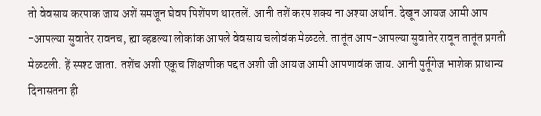तो वेवसाय करपाक जाय अशें समजून घेवप पिशेंपण थारतलें. आनी तशें करप शक्य ना अश्या अर्थान. देखून आयज आमी आप -आपल्या सुवातेर रावनच, ह्या व्हडल्या लोकांक आपले वेवसाय चलोवंक मेळटले. तातूंत आप-आपल्या सुवातेर रावून तातूंत प्रगती मेळटली. हें स्पश्ट जाता. तशेंच अशी एकूच शिक्षणीक पद्दत अशी जी आयज आमी आपणावंक जाय. आनी पुर्तूगेज भाशेक प्राधान्य दिनासतना ही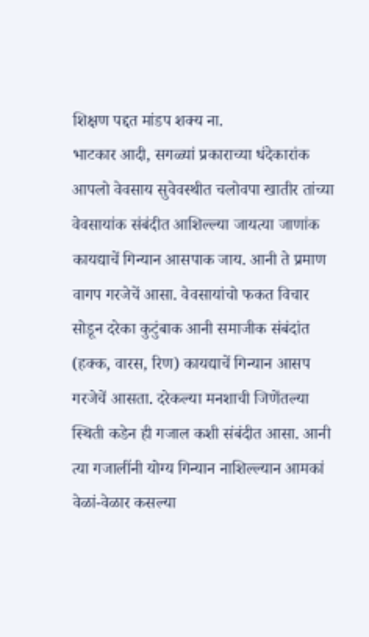शिक्षण पद्दत मांडप शक्य ना.
भाटकार आदी, सगळ्यां प्रकाराच्या धंदेकारांक आपलो वेवसाय सुवेवस्थीत चलोवपा खातीर तांच्या वेवसायांक संबंदीत आशिल्ल्या जायत्या जाणांक कायद्याचें गिन्यान आसपाक जाय. आनी ते प्रमाण वागप गरजेचें आसा. वेवसायांचो फकत विचार सोडून दरेका कुटुंबाक आनी समाजीक संबंदांत (हक्क, वारस, रिण) कायद्याचें गिन्यान आसप गरजेचें आसता. दरेकल्या मनशाची जिणेंतल्या स्थिती कडेन ही गजाल कशी संबंदीत आसा. आनी त्या गजालींनी योग्य गिन्यान नाशिल्ल्यान आमकां वेळां-वेळार कसल्या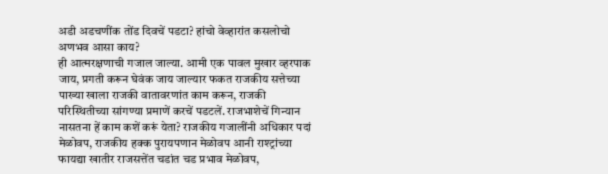अडी अडचणींक तोंड दिवचें पडटा? हांचो वेव्हारांत कसलोचो अणभव आसा काय?
ही आत्मरक्षणाची गजाल जाल्या. आमी एक पावल मुखार व्हरपाक जाय, प्रगती करून घेवंक जाय जाल्यार फकत राजकीय सत्तेच्या पाख्या खाला राजकी वातावरणांत काम करून, राजकी परिस्थितीच्या सांगण्या प्रमाणें करचें पडटलें. राजभाशेचें गिन्यान नासतना हें काम कशें करूं येता? राजकीय गजालींनी अधिकार पदां मेळोवप, राजकीय हक्क पुरायपणान मेळोवप आनी राश्ट्रांच्या फायद्या खातीर राजसत्तेंत चडांत चड प्रभाव मेळोवप,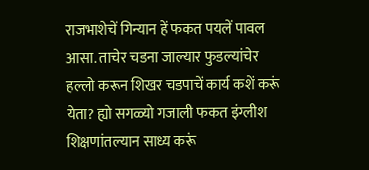राजभाशेचें गिन्यान हें फकत पयलें पावल आसा. ताचेर चडना जाल्यार फुडल्यांचेर हल्लो करून शिखर चडपाचें कार्य कशें करूं येता? ह्यो सगळ्यो गजाली फकत इंग्लीश शिक्षणांतल्यान साध्य करूं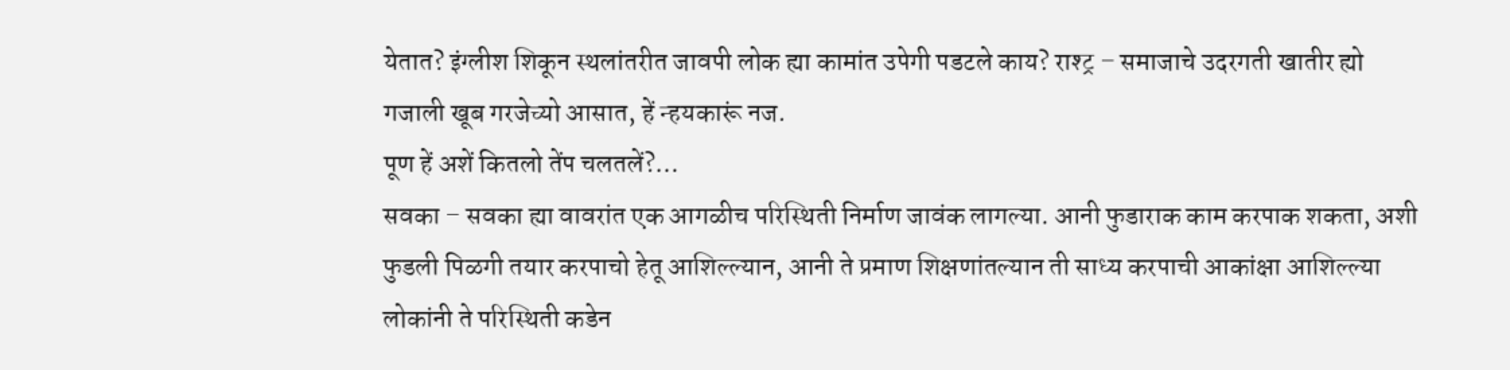येतात? इंग्लीश शिकून स्थलांतरीत जावपी लोक ह्या कामांत उपेगी पडटले काय? राश्ट्र – समाजाचे उदरगती खातीर ह्यो गजाली खूब गरजेच्यो आसात, हें न्हयकारूं नज.
पूण हें अशें कितलो तेंप चलतलें?…
सवका – सवका ह्या वावरांत एक आगळीच परिस्थिती निर्माण जावंक लागल्या. आनी फुडाराक काम करपाक शकता, अशी फुडली पिळगी तयार करपाचो हेतू आशिल्ल्यान, आनी ते प्रमाण शिक्षणांतल्यान ती साध्य करपाची आकांक्षा आशिल्ल्या लोकांनी ते परिस्थिती कडेन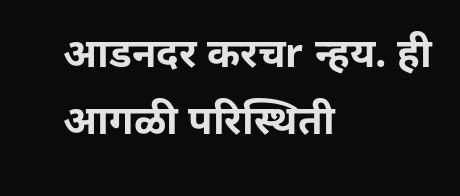आडनदर करचr न्हय. ही आगळी परिस्थिती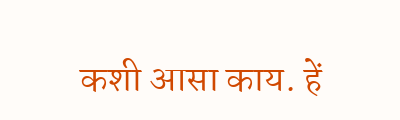कशी आसा काय. हें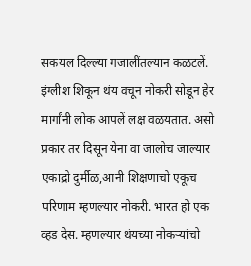सकयल दिल्ल्या गजालींतल्यान कळटलें.
इंग्लीश शिकून थंय वचून नोकरी सोडून हेर मार्गांनी लोक आपलें लक्ष वळयतात. असो प्रकार तर दिसून येना वा जालोच जाल्यार एकाद्रो दुर्मीळ,आनी शिक्षणाचो एकूच परिणाम म्हणल्यार नोकरी. भारत हो एक व्हड देस. म्हणल्यार थंयच्या नोकऱ्यांचो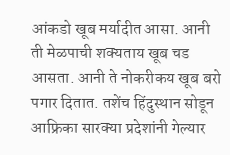आंकडो खूब मर्यादीत आसा. आनी ती मेळपाची शक्यताय खूब चड आसता. आनी ते नोकरीकय खूब बरो पगार दितात. तशेंच हिंदुस्थान सोडून आफ्रिका सारक्या प्रदेशांनी गेल्यार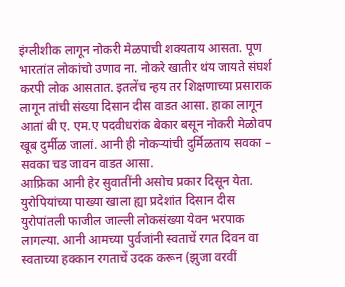इंग्लीशीक लागून नोकरी मेळपाची शक्यताय आसता. पूण भारतांत लोकांचो उणाव ना. नोकरे खातीर थंय जायते संघर्श करपी लोक आसतात. इतलेंच न्हय तर शिक्षणाच्या प्रसाराक लागून तांची संख्या दिसान दीस वाडत आसा. हाका लागून आतां बी ए. एम.ए पदवीधरांक बेकार बसून नोकरी मेळोवप खूब दुर्मीळ जालां. आनी ही नोकऱ्यांची दुर्मिळताय सवका – सवका चड जावन वाडत आसा.
आफ्रिका आनी हेर सुवातींनी असोच प्रकार दिसून येता. युरोपियांच्या पाख्या खाला ह्या प्रदेशांत दिसान दीस युरोपांतली फाजील जाल्ली लोकसंख्या येवन भरपाक लागल्या. आनी आमच्या पुर्वजांनी स्वताचें रगत दिवन वा स्वताच्या हक्कान रगताचें उदक करून (झुजा वरवीं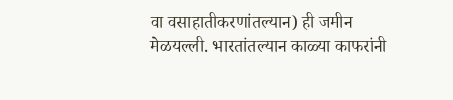वा वसाहातीकरणांतल्यान) ही जमीन मेळयल्ली. भारतांतल्यान काळ्या काफरांनी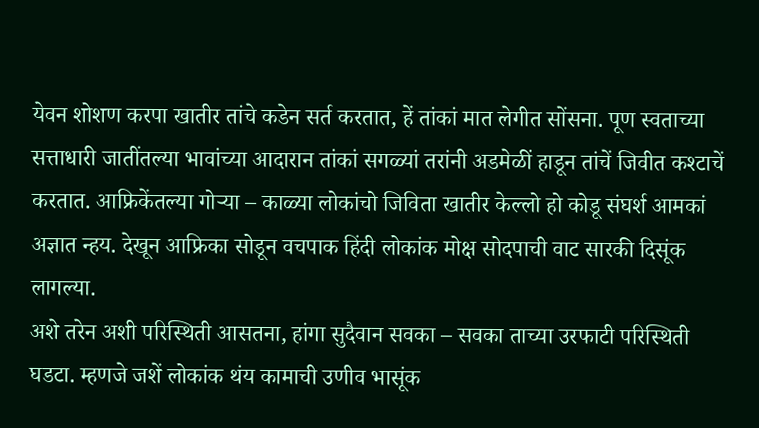येवन शोशण करपा खातीर तांचे कडेन सर्त करतात, हें तांकां मात लेगीत सोंसना. पूण स्वताच्या सत्ताधारी जातींतल्या भावांच्या आदारान तांकां सगळ्यां तरांनी अडमेळीं हाडून तांचें जिवीत कश्टाचें करतात. आफ्रिकेंतल्या गोऱ्या – काळ्या लोकांचो जिविता खातीर केल्लो हो कोडू संघर्श आमकां अज्ञात न्हय. देखून आफ्रिका सोडून वचपाक हिंदी लोकांक मोक्ष सोदपाची वाट सारकी दिसूंक लागल्या.
अशे तरेन अशी परिस्थिती आसतना, हांगा सुदैवान सवका – सवका ताच्या उरफाटी परिस्थिती घडटा. म्हणजे जशें लोकांक थंय कामाची उणीव भासूंक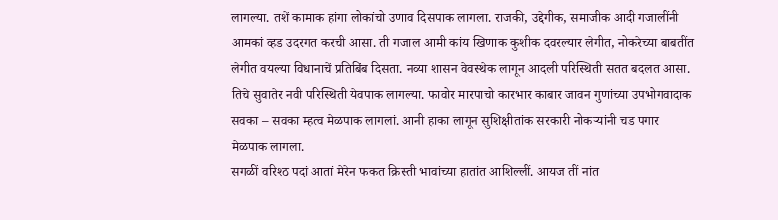लागल्या. तशें कामाक हांगा लोकांचो उणाव दिसपाक लागला. राजकी, उद्देगीक, समाजीक आदी गजालींनी आमकां व्हड उदरगत करची आसा. ती गजाल आमी कांय खिणाक कुशीक दवरल्यार लेगीत, नोकरेच्या बाबतींत लेगीत वयल्या विधानाचें प्रतिबिंब दिसता. नव्या शासन वेवस्थेक लागून आदली परिस्थिती सतत बदलत आसा. तिचे सुवातेर नवी परिस्थिती येवपाक लागल्या. फावोर मारपाचो कारभार काबार जावन गुणांच्या उपभोगवादाक सवका – सवका म्हत्व मेळपाक लागलां. आनी हाका लागून सुशिक्षीतांक सरकारी नोकऱ्यांनी चड पगार मेळपाक लागला.
सगळीं वरिश्ठ पदां आतां मेरेन फकत क्रिस्ती भावांच्या हातांत आशिल्लीं. आयज तीं नांत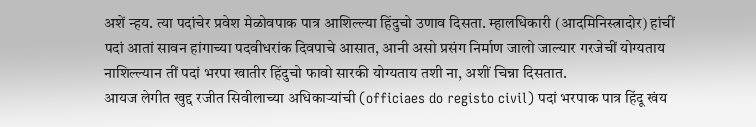अशें न्हय. त्या पदांचेर प्रवेश मेळोवपाक पात्र आशिल्ल्या हिंदुचो उणाव दिसता. म्हालधिकारी (आदमिनिस्त्रादोर) हांचीं पदां आतां सावन हांगाच्या पदवीधरांक दिवपाचे आसात, आनी असो प्रसंग निर्माण जालो जाल्यार गरजेचीं योग्यताय नाशिल्ल्यान तीं पदां भरपा खातीर हिंदुचो फावो सारकी योग्यताय तशी ना, अशीं चिन्ना दिसतात.
आयज लेगीत खुद्द रजीत सिवीलाच्या अधिकाऱ्यांची (officiaes do registo civil) पदां भरपाक पात्र हिंदू खंय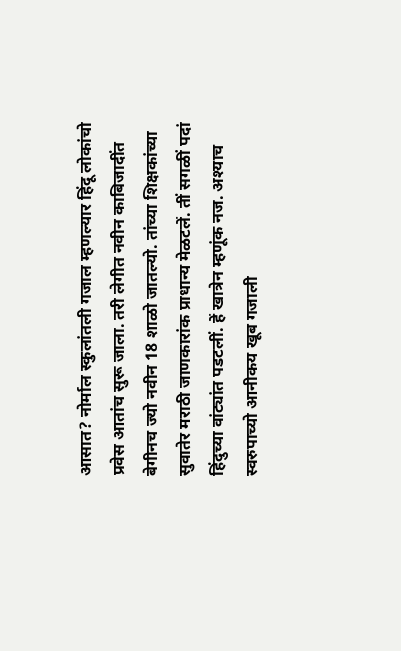आसात? नोर्माल स्कुलांतली गजाल म्हणल्यार हिंदू लोकांचो प्रवेस आतांच सुरू जाला. तरी लेगीत नवीन काबिजादींत बेगीनच ज्यो नवीन 18 शाळो जातल्यो. तांच्या शिक्षकांच्या सुवातेर मराठी जाणकारांक प्राधान्य मेळटलें. तीं सगळीं पदां हिंदुच्या वांट्यांत पडटलीं. हें खात्रेन म्हणूंक नज. अश्याच स्वरुपाच्यो आनीकय खूब गजाली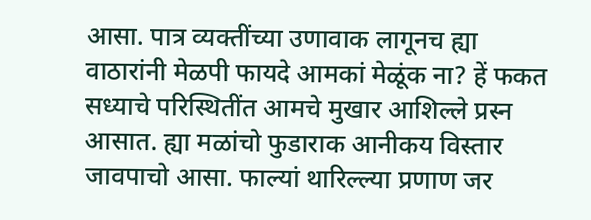आसा. पात्र व्यक्तींच्या उणावाक लागूनच ह्या वाठारांनी मेळपी फायदे आमकां मेळूंक ना? हें फकत सध्याचे परिस्थितींत आमचे मुखार आशिल्ले प्रस्न आसात. ह्या मळांचो फुडाराक आनीकय विस्तार जावपाचो आसा. फाल्यां थारिल्ल्या प्रणाण जर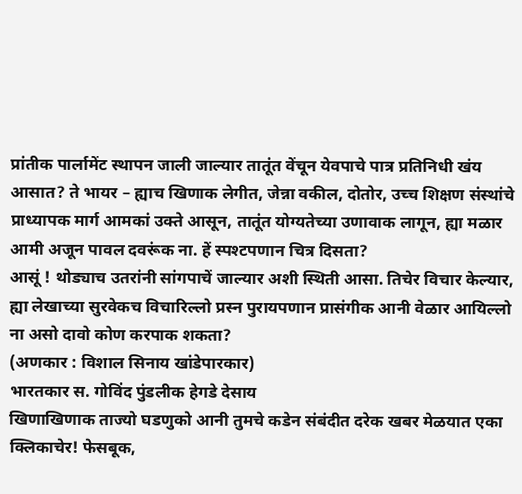प्रांतीक पार्लामेंट स्थापन जाली जाल्यार तातूंत वेंचून येवपाचे पात्र प्रतिनिधी खंय आसात? ते भायर – ह्याच खिणाक लेगीत, जेन्ना वकील, दोतोर, उच्च शिक्षण संस्थांचे प्राध्यापक मार्ग आमकां उक्ते आसून, तातूंत योग्यतेच्या उणावाक लागून, ह्या मळार आमी अजून पावल दवरूंक ना. हें स्पश्टपणान चित्र दिसता?
आसूं ! थोड्याच उतरांनी सांगपाचें जाल्यार अशी स्थिती आसा. तिचेर विचार केल्यार, ह्या लेखाच्या सुरवेकच विचारिल्लो प्रस्न पुरायपणान प्रासंगीक आनी वेळार आयिल्लो ना असो दावो कोण करपाक शकता?
(अणकार : विशाल सिनाय खांडेपारकार)
भारतकार स. गोविंद पुंडलीक हेगडे देसाय
खिणाखिणाक ताज्यो घडणुको आनी तुमचे कडेन संबंदीत दरेक खबर मेळयात एका क्लिकाचेर! फेसबूक,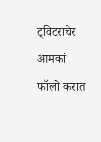ट्विटराचेर आमकां फॉलो करात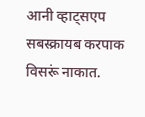आनी व्हाट्सएप सबस्क्रायब करपाक विसरूं नाकात.